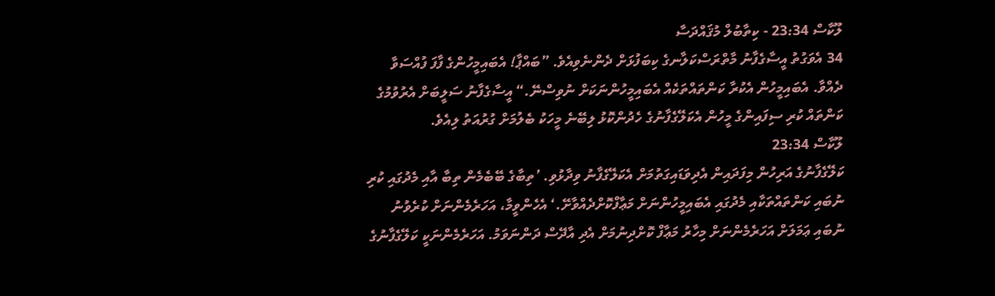ލޫކާސް 23:34 - ކިތާބުލް މުޤައްދަސާ
34 އެވަގުތު އީސާގެފާނު މާތްރަސްކަލާނގެ ކިބަފުޅަށް ދެންނެވިއެވެ. ”ބައްޕާ! އެބައިމީހުންގެ ފާފަ ފުއްސަވާ ދެއްވާ. އެބައިމީހުން އެކުރާ ކަންތައްތަކެއް އެބައިމީހުންނަކަށް ނުވިސްނޭ.“ އީސާގެފާނު ސަލީބަށް އެރުވުމުގެ ކަންތައް ކުރި ސިފައިންގެ މީހުން އެކަލޭގެފާނުގެ ހެދުންކޮޅު ލިބޭނެ މީހަކު ބެލުމަށް ގުރުއަތު ލިއެވެ.
ލޫކާސް 23:34
ކަލޭގެފާނުގެ އަރިހުން މިފަދައިން އެދިވަޑައިގަތުމަށް އެކަލޭގެފާނު ވިދާޅުވި. ’ތިބާގެ ބޭބެމެން ތިބާ އާއި މެދުގައި ކުރި ނުބައި ކަންތައްތަކާއި މެދުގައި އެބައިމީހުންނަށް މަޢާފްކޮށްދެއްވާށޭ.‘ އެހެންވީމާ، އަހަރެމެންނަށް ކުރެވުނު ނުބައި ޢަމަލަށް އަހަރެމެންނަށް މިހާރު މަޢާފް ކޮށްދިނުމަށް އެދި އާދޭސް ދަންނަވަމު. އަހަރެމެންނަކީ ކަލޭގެފާނުގެ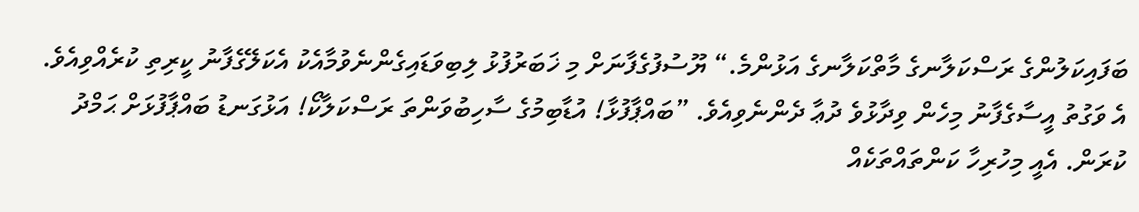ބަފައިކަލުންގެ ރަސްކަލާނގެ މާތްކަލާނގެ އަޅުންމެ.“ ޔޫސުފުގެފާނަށް މި ޚަބަރުފުޅު ލިބިވަޑައިގެންނެވުމާއެކު އެކަލޭގެފާނު ކީރިތި ކުރެއްވިއެވެ.
އެ ވަގުތު އީސާގެފާނު މިހެން ވިދާޅުވެ ދުޢާ ދެންނެވިއެވެ. ”ބައްޕާފުޅާ! އުޑާބިމުގެ ސާހިބުވަންތަ ރަސްކަލާކޯ! އަޅުގަނޑު ބައްޕާފުޅަށް ޙަމްދު ކުރަން. އެއީ މިހުރިހާ ކަންތައްތަކެއް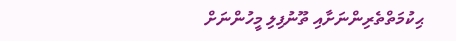ޙިކުމަތްތެރިންނަށާއި ތޫނުފިލި މީހުންނަށް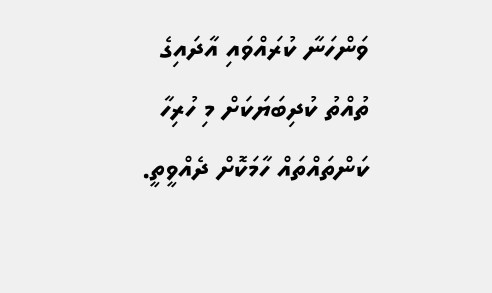ވަންހަނާ ކުރައްވައި އާދައިގެ ތުއްތު ކުދިބަޔަކަށް މި ހުރިހާ ކަންތައްތައް ހާމަކޮށް ދެއްވީތީ.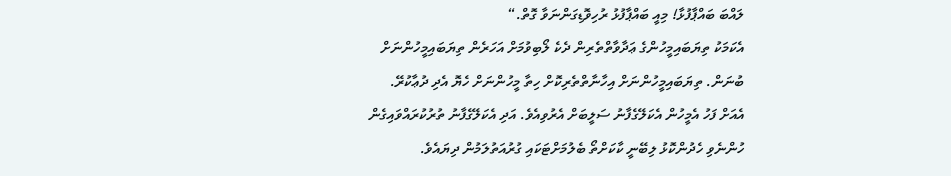ލައްބަ ބައްޕާފުޅާ! މިއީ ބައްޕާފުޅު ރުހިވޮޑިގަންނަވާ ގޮތް.“
އެކަމަކު ތިޔަބައިމީހުންގެ ޢަދާވާތްތެރިން ދެކެ ލޯބިވުމަށް އަހަރެން ތިޔަބައިމީހުންނަށް ބުނަން. ތިޔަބައިމީހުންނަށް އިހާނާތްތެރިކޮށް ހިތާ މީހުންނަށް ހެޔޮ އެދި ދުޢާކުރޭ.
އެއަށް ފަހު އެމީހުން އެކަލޭގެފާނު ސަލީބަށް އެރުވިއެވެ. އަދި އެކަލޭގެފާނު ތުރުކުރައްވައިގެން ހުންނެވި ހެދުންކޮޅު ލިބޭނީ ކާކަށްތޯ ބެލުމަށްޓަކައި ގުރުއަތުލަމުން ދިޔައެވެ.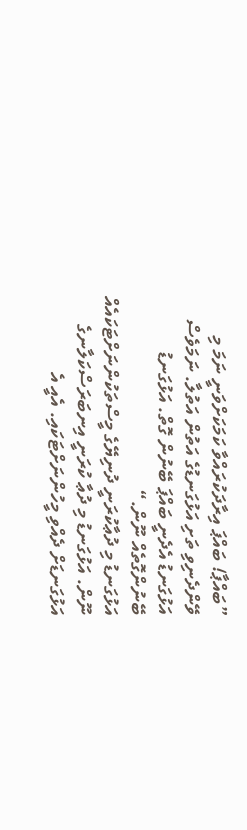”ބައްޕާ! ބައްޕަ އިރާދަކުރައްވާ ކަމަކަށްވަނީ ނަމަ މި ވޭންދެނިވި ތަށި އަޅުގަނޑުގެ އަތުން އަތުލާ. ނަމަވެސް އަޅުގަނޑު އެދެނީ ބައްޕަ ބޭނުން ގޮތް. އަޅުގަނޑު ބޭނުންގޮތެއް ނޫން.“
އަޅުގަނޑު މި ދުޢާކުރަނީ ދުނިޔޭގެ މީސްތަކުންނަށްޓަކައެއް ނޫން. އަޅުގަނޑު މި ދުޢާ ކުރަނީ އިނބަރަސްކަލާނގެ އަޅުގަނޑަށް ދެއްވި މީހުންނަށްޓަކައި. އެއީ އެ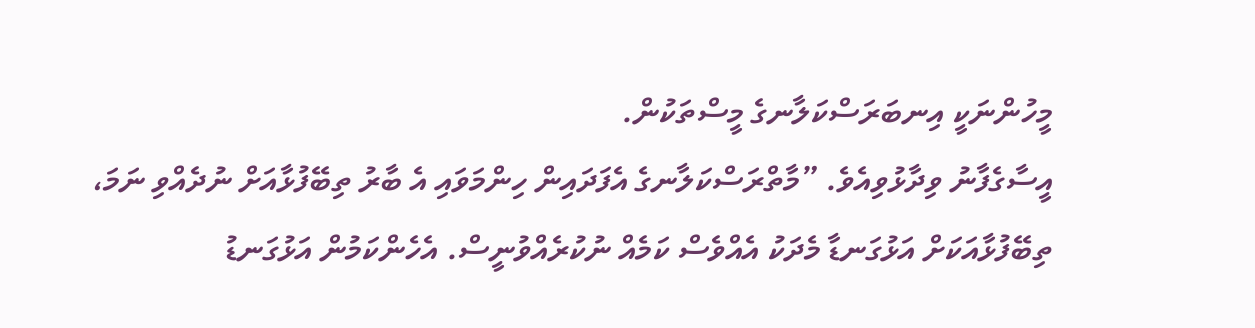މީހުންނަކީ އިނބަރަސްކަލާނގެ މީސްތަކުން.
އީސާގެފާނު ވިދާޅުވިއެވެ. ”މާތްރަސްކަލާނގެ އެފަދައިން ހިންމަވައި އެ ބާރު ތިބޭފުޅާއަށް ނުދެއްވި ނަމަ، ތިބޭފުޅާއަކަށް އަޅުގަނޑާ މެދަކު އެއްވެސް ކަމެއް ނުކުރެއްވުނީސް. އެހެންކަމުން އަޅުގަނޑު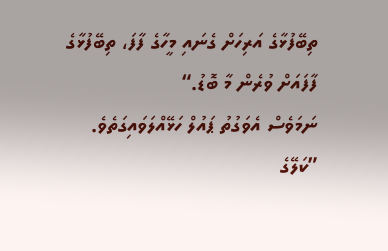ތިބޭފުޅާގެ އަރިހަށް ގެނައި މީހާގެ ފާފަ، ތިބޭފުޅާގެ ފާފައަށް ވުރެން މާ ބޮޑު.“
ނަމަވެސް އެވަގުތު ޕައުލް ހަޅޭއްލަވައިގަތެވެ. ”ކަލޭގެ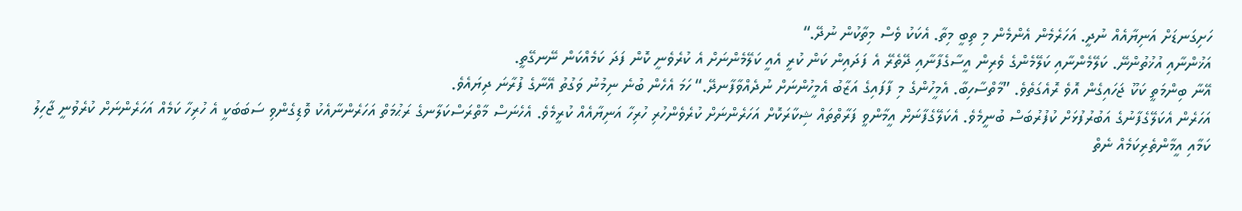ހަށިގަނޑަށް އަނިޔާއެއް ނުދީ. އަހަރެމެން އެންމެން މި ތިބީ މިތާ. އެކަކު ވެސް މިތާކުން ނުދޭ.“
އަޚުންނާއި އުޚުތުންނޭ. ކަލޭމެންނާއި ކަލޭމެންގެ ވެރިން އީސާގެފާނާއި ދޭތެރޭ އެ ފަދައިން ކަން ކުރީ އެއީ ކަލޭމެންނަށް އެ ކުރެވެނީ ކޮން ފަދަ ކަމެއްކަން ނޭނގޭތީ.
އޭނާ ބިންމަތީ ކަކޫ ޖަހައިގެން އޮވެ ރޮއެގަތެވެ. ”މާތްސާހިބާ. އެމީހުންގެ މި ފާފައިގެ އަޒާބު އެމީހުންނަށް ނުދެއްވާފާނދޭ.“ ހަމަ އެހެން ބުނެ ނިމުނު ވަގުތު އޭނާގެ ފުރާނަ ދިޔައެވެ.
އަހަރެން އެކަލޭގެފާނުގެ އަބުރުފުޅަށް ކުފުރުބަސް ބުނީމެވެ. އެކަލޭގެފާނަށް އީމާންވީ ފަރާތްތައް ޝިކާރަކޮށް އަހަރެންނަށް ކުރެވެންހުރި ހުރިހާ އަނިޔާއެއް ކުރީމެވެ. އެހެނަސް މާތްރަސްކަލާނގެ ރަޙުމަތް އަހަރެންނާއެކު ވޮޑިގެންވި ސަބަބަކީ އެ ހުރިހާ ކަމެއް އަހަރެންނަށް ކުރެވުނީ ޖާހިލު ކަމާއި އީމާންތެރިކަމެއް ނެތް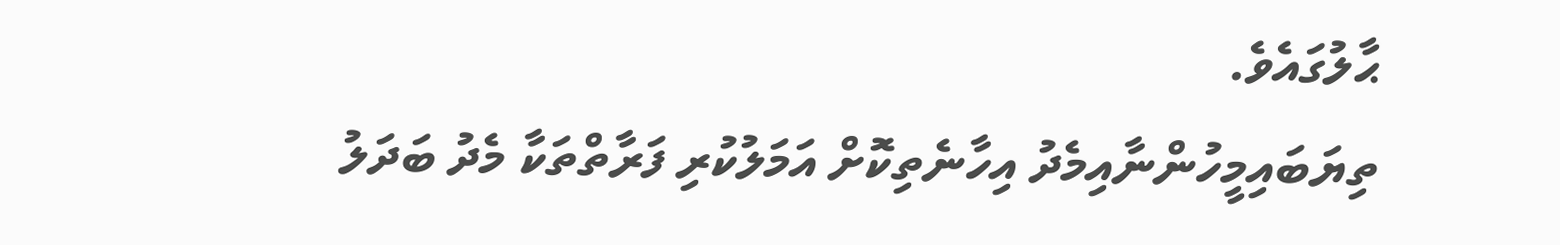ޙާލުގައެވެ.
ތިޔަބައިމީހުންނާއިމެދު އިހާނެތިކޮށް އަމަލުކުރި ފަރާތްތަކާ މެދު ބަދަލު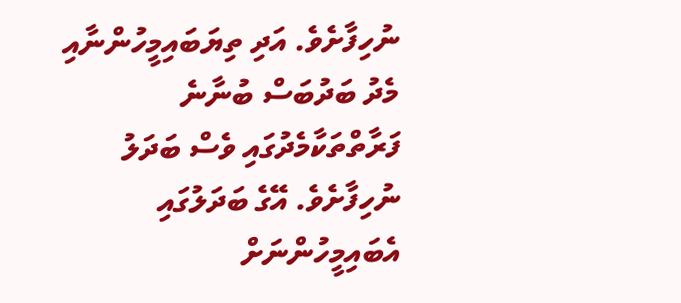ނުހިފާށެވެ. އަދި ތިޔަބައިމީހުންނާއި މެދު ބަދުބަސް ބުނާނެ ފަރާތްތަކާމެދުގައި ވެސް ބަދަލު ނުހިފާށެވެ. އޭގެ ބަދަލުގައި އެބައިމީހުންނަށް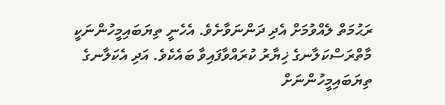ރަޙުމަތް ލެއްވުމަށް އެދި ދަންނަވާށެވެ. އެހެނީ ތިޔަބައިމީހުންނަކީ މާތްރަސްކަލާނގެ ޚިޔާރު ކުރައްވާފައިވާ ބައެކެވެ. އަދި އެކަލާނގެ ތިޔަބައިމީހުންނަށް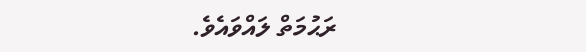ރަޙުމަތް ލައްވައެވެ.